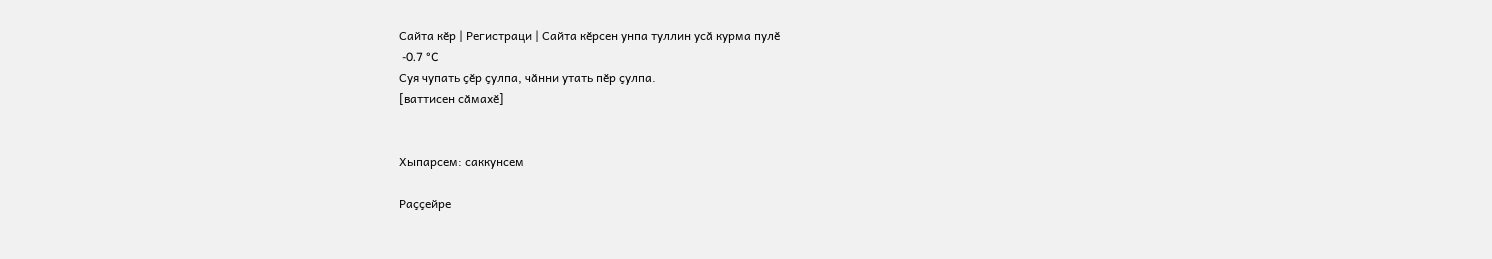Сайта кӗр | Регистраци | Сайта кӗрсен унпа туллин усӑ курма пулӗ
 -0.7 °C
Суя чупать ҫӗр ҫулпа, чӑнни утать пӗр ҫулпа.
[ваттисен сӑмахӗ]


Хыпарсем: саккунсем

Раҫҫейре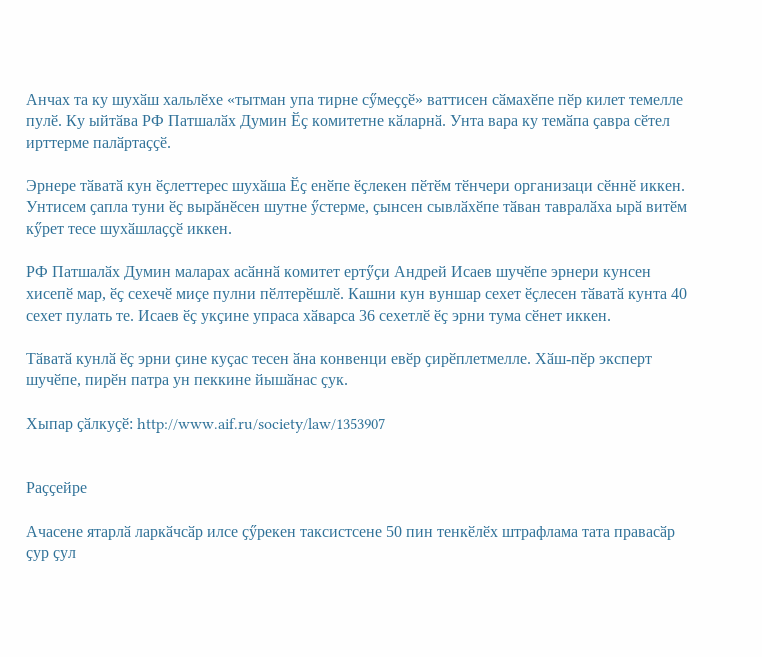Анчах та ку шухӑш хальлӗхе «тытман упа тирне сӳмеҫҫӗ» ваттисен сӑмахӗпе пӗр килет темелле пулӗ. Ку ыйтӑва РФ Патшалӑх Думин Ӗҫ комитетне кӑларнӑ. Унта вара ку темӑпа ҫавра сӗтел ирттерме палӑртаҫҫӗ.

Эрнере тӑватӑ кун ӗҫлеттерес шухӑша Ӗҫ енӗпе ӗҫлекен пӗтӗм тӗнчери организаци сӗннӗ иккен. Унтисем ҫапла туни ӗҫ вырӑнӗсен шутне ӳстерме, ҫынсен сывлӑхӗпе тӑван тавралӑха ырӑ витӗм кӳрет тесе шухӑшлаҫҫӗ иккен.

РФ Патшалӑх Думин маларах асӑннӑ комитет ертӳҫи Андрей Исаев шучӗпе эрнери кунсен хисепӗ мар, ӗҫ сехечӗ миҫе пулни пӗлтерӗшлӗ. Кашни кун вуншар сехет ӗҫлесен тӑватӑ кунта 40 сехет пулать те. Исаев ӗҫ укҫине упраса хӑварса 36 сехетлӗ ӗҫ эрни тума сӗнет иккен.

Тӑватӑ кунлӑ ӗҫ эрни ҫине куҫас тесен ӑна конвенци евӗр ҫирӗплетмелле. Хӑш-пӗр эксперт шучӗпе, пирӗн патра ун пеккине йышӑнас ҫук.

Хыпар ҫӑлкуҫӗ: http://www.aif.ru/society/law/1353907


Раҫҫейре

Ачасене ятарлӑ ларкӑчсӑр илсе ҫӳрекен таксистсене 50 пин тенкӗлӗх штрафлама тата правасӑр ҫур ҫул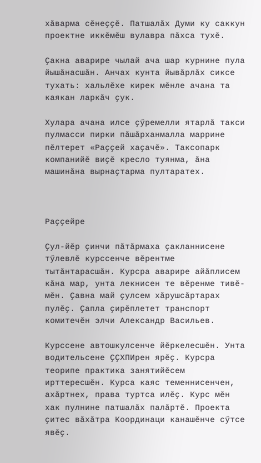хӑварма сӗнеҫҫӗ. Патшалӑх Думи ку саккун проектне иккӗмӗш вулавра пӑхса тухӗ.

Ҫакна аварире чылай ача шар курнине пула йышӑнасшӑн. Анчах кунта йывӑрлӑх сиксе тухать: хальлӗхе кирек мӗнле ачана та каякан ларкӑч ҫук.

Хулара ачана илсе ҫӳремелли ятарлӑ такси пулмасси пирки пӑшӑрханмалла маррине пӗлтерет «Раҫҫей хаҫачӗ». Таксопарк компанийӗ виҫӗ кресло туянма, ӑна машинӑна вырнаҫтарма пултаратех.



Раҫҫейре

Ҫул-йӗр ҫинчи пӑтӑрмаха ҫакланнисене тӳлевлӗ курссенче вӗрентме тытӑнтарасшӑн. Курсра аварире айӑплисем кӑна мар, унта лекнисен те вӗренме тивӗ-мӗн. Ҫавна май ҫулсем хӑрушсӑртарах пулӗҫ. Ҫапла ҫирӗплетет транспорт комитечӗн элчи Александр Васильев.

Курссене автошкулсенче йӗркелесшӗн. Унта водительсене ҪҪХПИрен ярӗҫ. Курсра теорипе практика занятийӗсем ирттересшӗн. Курса каяс теменнисенчен, ахӑртнех, права туртса илӗҫ. Курс мӗн хак пулнине патшалӑх палӑртӗ. Проекта ҫитес вӑхӑтра Координаци канашӗнче сӳтсе явӗҫ.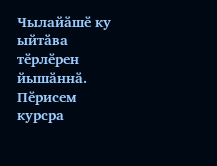Чылайӑшӗ ку ыйтӑва тӗрлӗрен йышӑннӑ. Пӗрисем курсра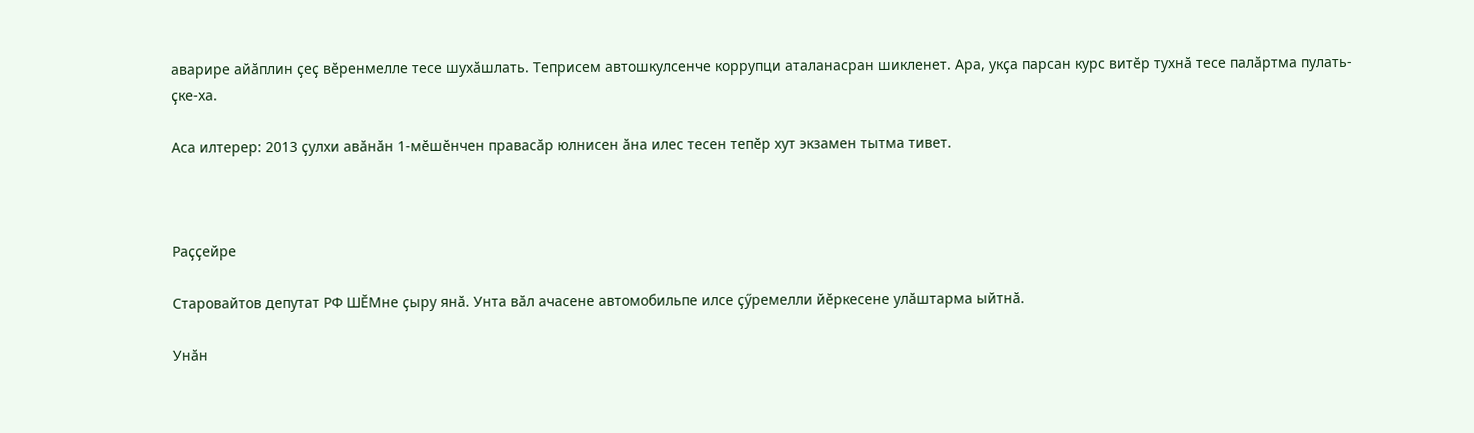аварире айӑплин ҫеҫ вӗренмелле тесе шухӑшлать. Теприсем автошкулсенче коррупци аталанасран шикленет. Ара, укҫа парсан курс витӗр тухнӑ тесе палӑртма пулать-ҫке-ха.

Аса илтерер: 2013 ҫулхи авӑнӑн 1-мӗшӗнчен правасӑр юлнисен ӑна илес тесен тепӗр хут экзамен тытма тивет.



Раҫҫейре

Старовайтов депутат РФ ШӖМне ҫыру янӑ. Унта вӑл ачасене автомобильпе илсе ҫӳремелли йӗркесене улӑштарма ыйтнӑ.

Унӑн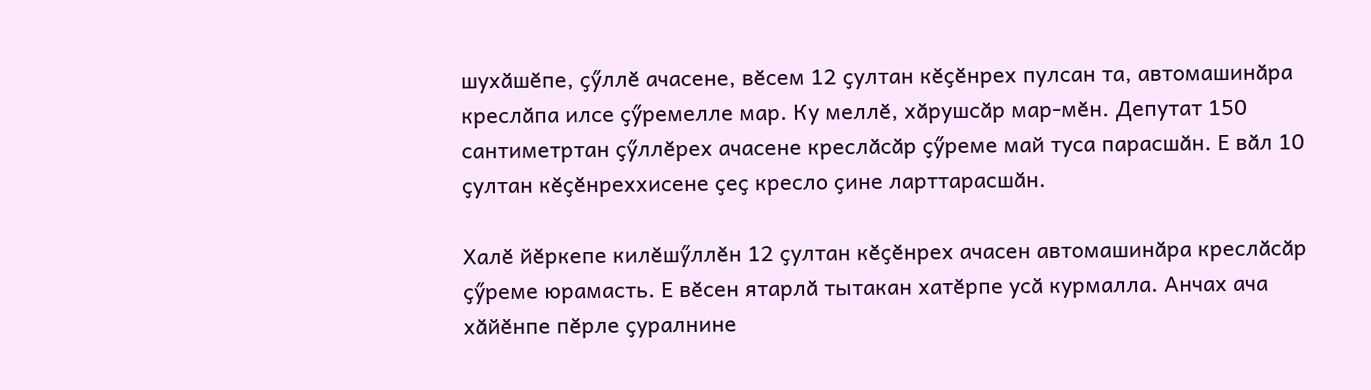шухӑшӗпе, ҫӳллӗ ачасене, вӗсем 12 ҫултан кӗҫӗнрех пулсан та, автомашинӑра креслӑпа илсе ҫӳремелле мар. Ку меллӗ, хӑрушсӑр мар-мӗн. Депутат 150 сантиметртан ҫӳллӗрех ачасене креслӑсӑр ҫӳреме май туса парасшӑн. Е вӑл 10 ҫултан кӗҫӗнреххисене ҫеҫ кресло ҫине ларттарасшӑн.

Халӗ йӗркепе килӗшӳллӗн 12 ҫултан кӗҫӗнрех ачасен автомашинӑра креслӑсӑр ҫӳреме юрамасть. Е вӗсен ятарлӑ тытакан хатӗрпе усӑ курмалла. Анчах ача хӑйӗнпе пӗрле ҫуралнине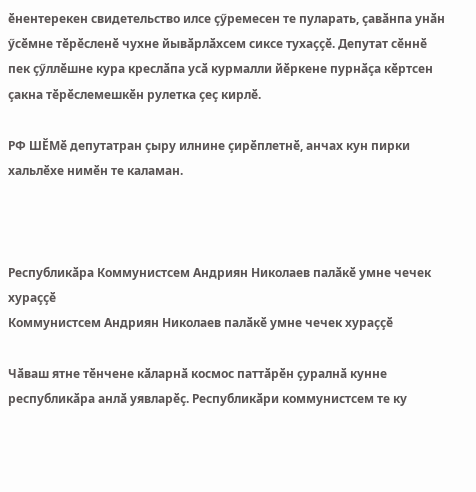ӗнентерекен свидетельство илсе ҫӳремесен те пуларать, ҫавӑнпа унӑн ӳсӗмне тӗрӗсленӗ чухне йывӑрлӑхсем сиксе тухаҫҫӗ. Депутат сӗннӗ пек ҫӳллӗшне кура креслӑпа усӑ курмалли йӗркене пурнӑҫа кӗртсен ҫакна тӗрӗслемешкӗн рулетка ҫеҫ кирлӗ.

РФ ШӖМӗ депутатран ҫыру илнине ҫирӗплетнӗ, анчах кун пирки хальлӗхе нимӗн те каламан.



Республикӑра Коммунистсем Андриян Николаев палӑкӗ умне чечек хураҫҫӗ
Коммунистсем Андриян Николаев палӑкӗ умне чечек хураҫҫӗ

Чӑваш ятне тӗнчене кӑларнӑ космос паттӑрӗн ҫуралнӑ кунне республикӑра анлӑ уявларӗҫ. Республикӑри коммунистсем те ку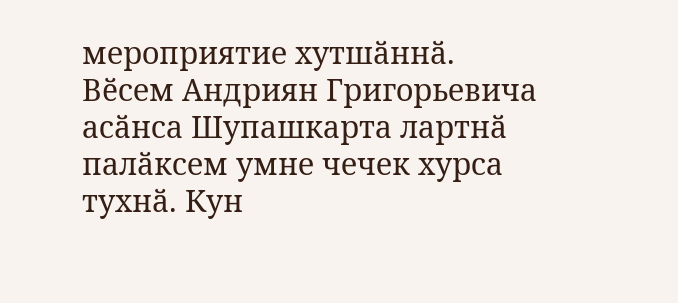мероприятие хутшӑннӑ. Вӗсем Андриян Григорьевича асӑнса Шупашкарта лартнӑ палӑксем умне чечек хурса тухнӑ. Кун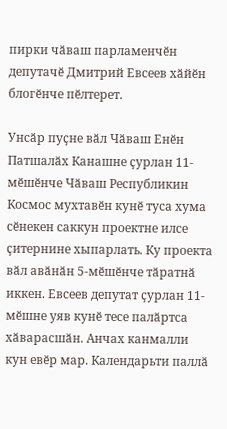пирки чӑваш парламенчӗн депутачӗ Дмитрий Евсеев хӑйӗн блогӗнче пӗлтерет.

Унсӑр пуҫне вӑл Чӑваш Енӗн Патшалӑх Канашне ҫурлан 11-мӗшӗнче Чӑваш Республикин Космос мухтавӗн кунӗ туса хума сӗнекен саккун проектне илсе ҫитернине хыпарлать. Ку проекта вӑл авӑнӑн 5-мӗшӗнче тӑратнӑ иккен. Евсеев депутат ҫурлан 11-мӗшне уяв кунӗ тесе палӑртса хӑварасшӑн. Анчах канмалли кун евӗр мар. Календарьти паллӑ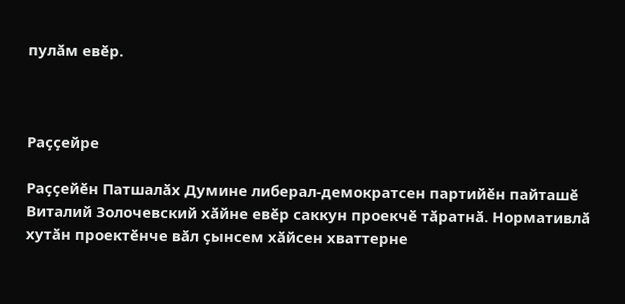пулӑм евӗр.



Раҫҫейре

Раҫҫейӗн Патшалӑх Думине либерал-демократсен партийӗн пайташӗ Виталий Золочевский хӑйне евӗр саккун проекчӗ тӑратнӑ. Нормативлӑ хутӑн проектӗнче вӑл ҫынсем хӑйсен хваттерне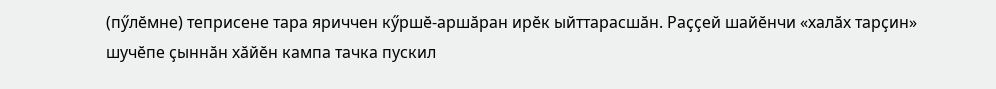(пӳлӗмне) теприсене тара яриччен кӳршӗ-аршӑран ирӗк ыйттарасшӑн. Раҫҫей шайӗнчи «халӑх тарҫин» шучӗпе ҫыннӑн хӑйӗн кампа тачка пускил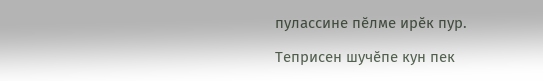пулассине пӗлме ирӗк пур.

Теприсен шучӗпе кун пек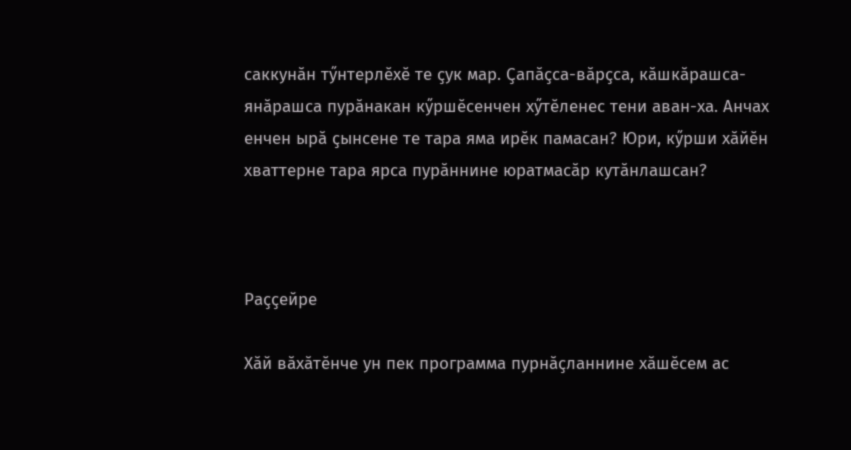саккунӑн тӳнтерлӗхӗ те ҫук мар. Ҫапӑҫса-вӑрҫса, кӑшкӑрашса-янӑрашса пурӑнакан кӳршӗсенчен хӳтӗленес тени аван-ха. Анчах енчен ырӑ ҫынсене те тара яма ирӗк памасан? Юри, кӳрши хӑйӗн хваттерне тара ярса пурӑннине юратмасӑр кутӑнлашсан?



Раҫҫейре

Хӑй вӑхӑтӗнче ун пек программа пурнӑҫланнине хӑшӗсем ас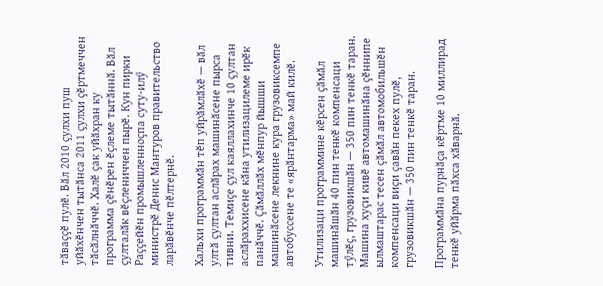тӑваҫҫӗ пулӗ. Вӑл 2010 ҫулхи пуш уйӑхӗнчен тытӑнса 2011 ҫулхи ҫӗртмеччен тӑсӑлнӑччӗ. Халӗ ҫак уйӑхран ку программа ҫӗнӗрен ӗҫлеме тытӑннӑ. Вӑл ҫулталӑк вӗҫлениччен пырӗ. Кун пирки Раҫҫейӗн промышленноҫпа суту-илӳ министрӗ Денис Мантуров правительство ларӑвӗнче пӗлтернӗ.

Хальхи программӑн тӗп уйрӑмлӑхӗ — вӑл ултӑ ҫултан аслӑрах машинӑсене пырса тивни. Темиҫе ҫул каяллахинче 10 ҫултан аслӑраххисене кӑна утилизацилеме ирӗк панӑччӗ. Ҫӑмӑллӑх мӗнпур йышши машинӑсене лекнине кура грузовиксемпе автобуссене те «ярӑнтарма» май килӗ.

Утилизаци программине кӗрсен ҫӑмӑл машинӑшӑн 40 пин тенкӗ компенсаци тӳлӗҫ, грузовикшӑн — 350 пин тенкӗ таран. Машина хуҫи кивӗ автомашинӑна ҫӗннипе ылмаштарас тесен ҫӑмӑл автомобильшӗн компенсаци виҫи ҫавӑн пекех пулӗ, грузовикшӑн — 350 пин тенкӗ таран.

Программӑна пурнӑҫа кӗртме 10 миллирад тенкӗ уйӑрма пӑхса хӑварнӑ.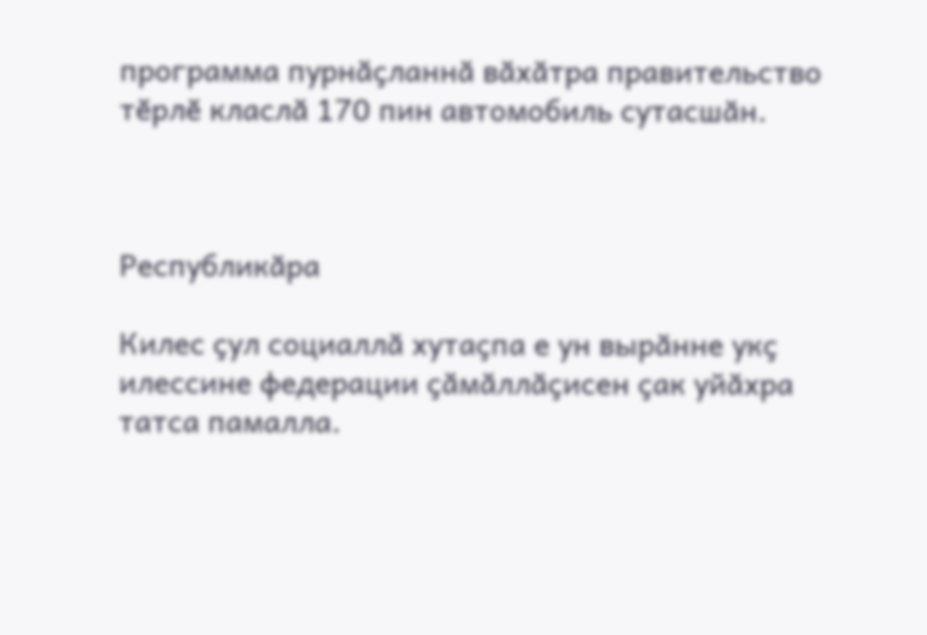программа пурнӑҫланнӑ вӑхӑтра правительство тӗрлӗ класлӑ 170 пин автомобиль сутасшӑн.



Республикӑра

Килес ҫул социаллӑ хутаҫпа е ун вырӑнне укҫ илессине федерации ҫӑмӑллӑҫисен ҫак уйӑхра татса памалла.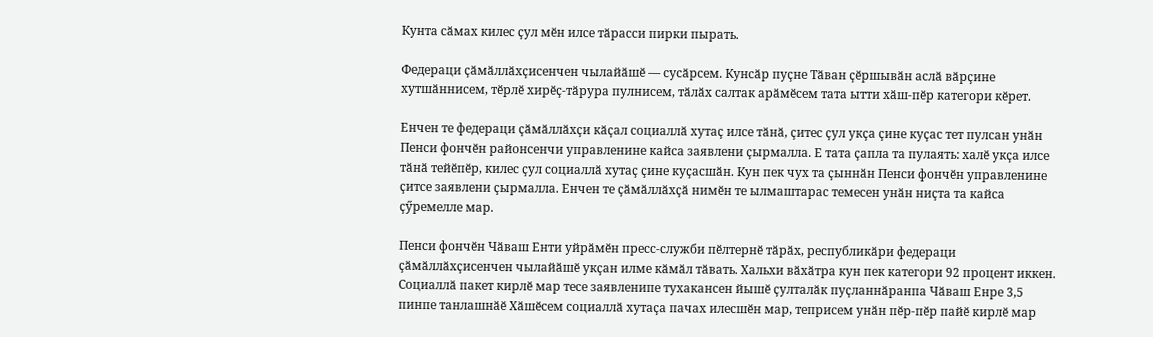Кунта сӑмах килес ҫул мӗн илсе тӑрасси пирки пырать.

Федераци ҫӑмӑллӑхҫисенчен чылайӑшӗ — сусӑрсем. Кунсӑр пуҫне Тӑван ҫӗршывӑн аслӑ вӑрҫине хутшӑннисем, тӗрлӗ хирӗҫ-тӑрура пулнисем, тӑлӑх салтак арӑмӗсем тата ытти хӑш-пӗр категори кӗрет.

Енчен те федераци ҫӑмӑллӑхҫи кӑҫал социаллӑ хутаҫ илсе тӑнӑ, ҫитес ҫул укҫа ҫине куҫас тет пулсан унӑн Пенси фончӗн районсенчи управленине кайса заявлени ҫырмалла. Е тата ҫапла та пулаять: халӗ укҫа илсе тӑнӑ тейӗпӗр, килес ҫул социаллӑ хутаҫ ҫине куҫасшӑн. Кун пек чух та ҫыннӑн Пенси фончӗн управленине ҫитсе заявлени ҫырмалла. Енчен те ҫӑмӑллӑхҫӑ нимӗн те ылмаштарас темесен унӑн ниҫта та кайса ҫӳремелле мар.

Пенси фончӗн Чӑваш Енти уйрӑмӗн пресс-служби пӗлтернӗ тӑрӑх, республикӑри федераци ҫӑмӑллӑхҫисенчен чылайӑшӗ укҫан илме кӑмӑл тӑвать. Хальхи вӑхӑтра кун пек категори 92 процент иккен. Социаллӑ пакет кирлӗ мар тесе заявленипе тухакансен йышӗ ҫулталӑк пуҫланнӑранпа Чӑваш Енре 3,5 пинпе танлашнӑӗ Хӑшӗсем социаллӑ хутаҫа пачах илесшӗн мар, теприсем унӑн пӗр-пӗр пайӗ кирлӗ мар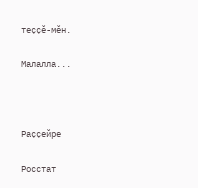теҫҫӗ-мӗн.

Малалла...



Раҫҫейре

Росстат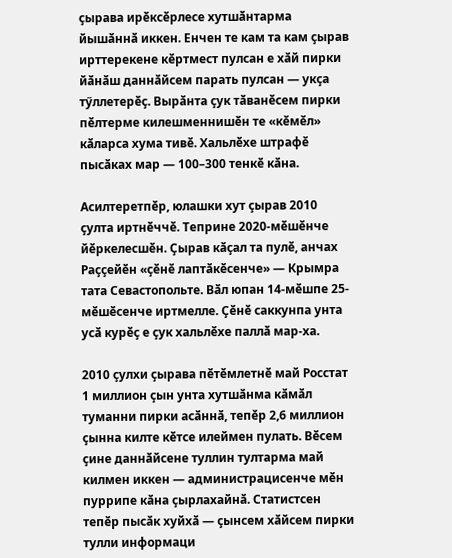ҫырава ирӗксӗрлесе хутшӑнтарма йышӑннӑ иккен. Енчен те кам та кам ҫырав ирттерекене кӗртмест пулсан е хӑй пирки йӑнӑш даннӑйсем парать пулсан — укҫа тӳллетерӗҫ. Вырӑнта ҫук тӑванӗсем пирки пӗлтерме килешменнишӗн те «кӗмӗл» кӑларса хума тивӗ. Хальлӗхе штрафӗ пысӑках мар — 100–300 тенкӗ кӑна.

Асилтеретпӗр, юлашки хут ҫырав 2010 ҫулта иртнӗччӗ. Теприне 2020-мӗшӗнче йӗркелесшӗн. Ҫырав кӑҫал та пулӗ, анчах Раҫҫейӗн «ҫӗнӗ лаптӑкӗсенче» — Крымра тата Севастопольте. Вӑл юпан 14-мӗшпе 25-мӗшӗсенче иртмелле. Ҫӗнӗ саккунпа унта усӑ курӗҫ е ҫук хальлӗхе паллӑ мар-ха.

2010 ҫулхи ҫырава пӗтӗмлетнӗ май Росстат 1 миллион ҫын унта хутшӑнма кӑмӑл туманни пирки асӑннӑ, тепӗр 2,6 миллион ҫынна килте кӗтсе илеймен пулать. Вӗсем ҫине даннӑйсене туллин тултарма май килмен иккен — администрацисенче мӗн пуррипе кӑна ҫырлахайнӑ. Статистсен тепӗр пысӑк хуйхӑ — ҫынсем хӑйсем пирки тулли информаци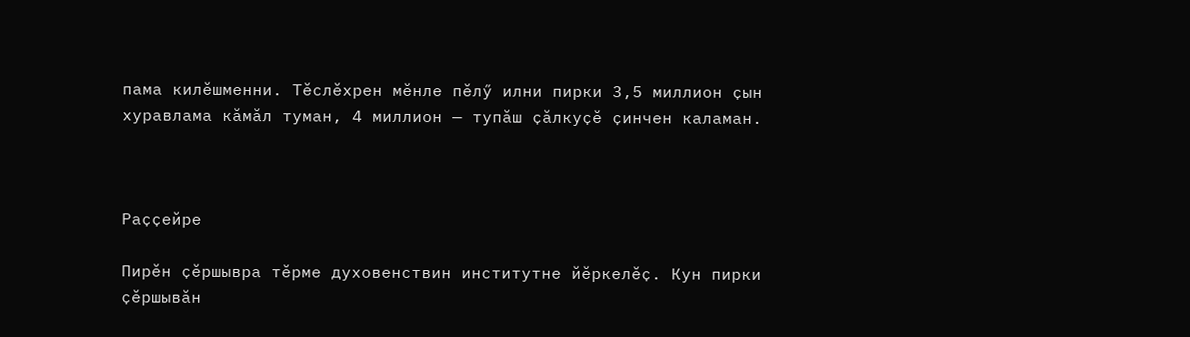пама килӗшменни. Тӗслӗхрен мӗнле пӗлӳ илни пирки 3,5 миллион ҫын хуравлама кӑмӑл туман, 4 миллион — тупӑш ҫӑлкуҫӗ ҫинчен каламан.



Раҫҫейре

Пирӗн ҫӗршывра тӗрме духовенствин институтне йӗркелӗҫ. Кун пирки ҫӗршывӑн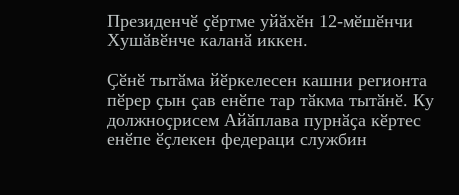Президенчӗ ҫӗртме уйӑхӗн 12-мӗшӗнчи Хушӑвӗнче каланӑ иккен.

Ҫӗнӗ тытӑма йӗркелесен кашни регионта пӗрер ҫын ҫав енӗпе тар тӑкма тытӑнӗ. Ку должноҫрисем Айӑплава пурнӑҫа кӗртес енӗпе ӗҫлекен федераци службин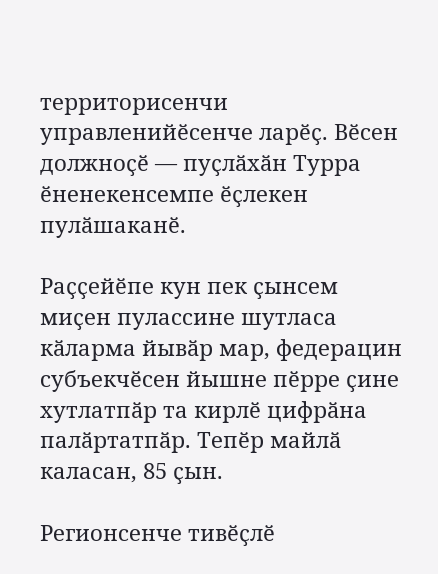территорисенчи управленийӗсенче ларӗҫ. Вӗсен должноҫӗ — пуҫлӑхӑн Турра ӗненекенсемпе ӗҫлекен пулӑшаканӗ.

Раҫҫейӗпе кун пек ҫынсем миҫен пулассине шутласа кӑларма йывӑр мар, федерацин субъекчӗсен йышне пӗрре ҫине хутлатпӑр та кирлӗ цифрӑна палӑртатпӑр. Тепӗр майлӑ каласан, 85 ҫын.

Регионсенче тивӗҫлӗ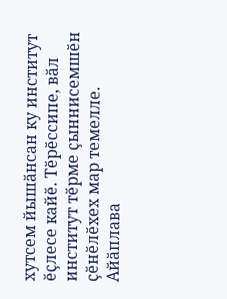хутсем йышӑнсан ку институт ӗҫлесе кайӗ. Тӗрӗссипе, вӑл институт тӗрме ҫыннисемшӗн ҫӗнӗлӗхех мар темелле. Айӑплава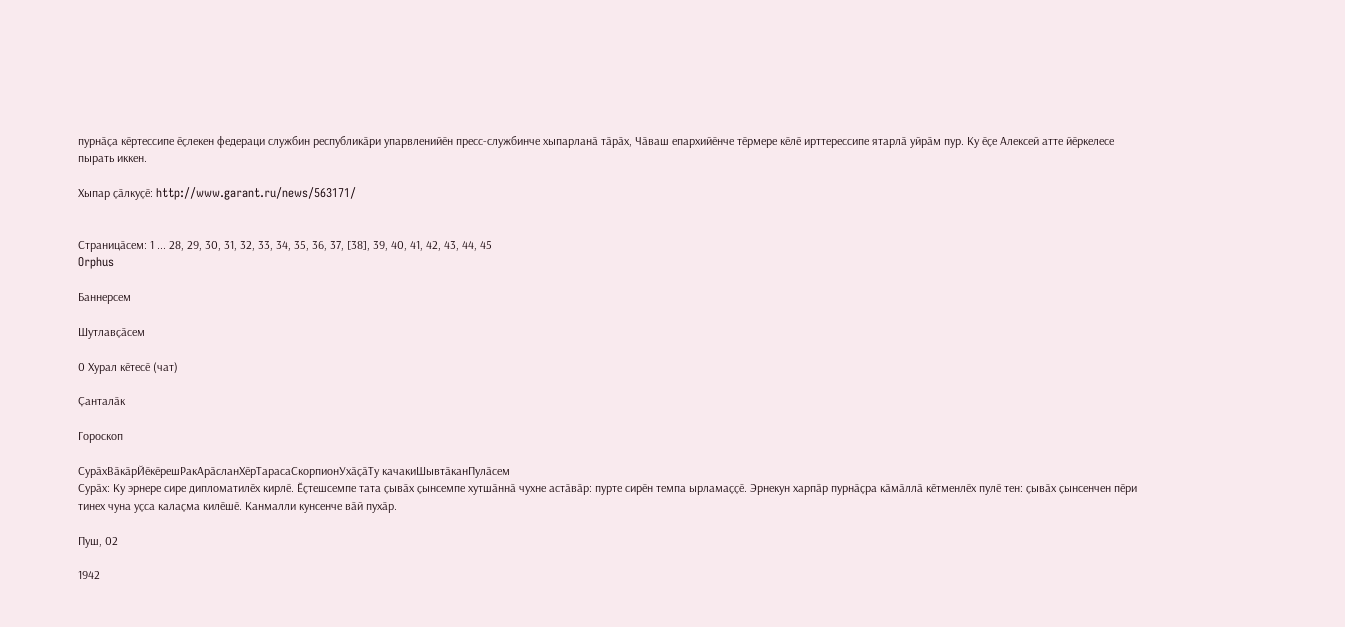пурнӑҫа кӗртессипе ӗҫлекен федераци службин республикӑри упарвленийӗн пресс-службинче хыпарланӑ тӑрӑх, Чӑваш епархийӗнче тӗрмере кӗлӗ ирттерессипе ятарлӑ уйрӑм пур. Ку ӗҫе Алексей атте йӗркелесе пырать иккен.

Хыпар ҫӑлкуҫӗ: http://www.garant.ru/news/563171/


Страницӑсем: 1 ... 28, 29, 30, 31, 32, 33, 34, 35, 36, 37, [38], 39, 40, 41, 42, 43, 44, 45
Orphus

Баннерсем

Шутлавҫӑсем

0 Хурал кӗтесӗ (чат)

Ҫанталӑк

Гороскоп

СурӑхВӑкӑрЙӗкӗрешРакАрӑсланХӗрТарасаСкорпионУхӑҫӑТу качакиШывтӑканПулӑсем
Сурӑх: Ку эрнере сире дипломатилӗх кирлӗ. Ӗҫтешсемпе тата ҫывӑх ҫынсемпе хутшӑннӑ чухне астӑвӑр: пурте сирӗн темпа ырламаҫҫӗ. Эрнекун харпӑр пурнӑҫра кӑмӑллӑ кӗтменлӗх пулӗ тен: ҫывӑх ҫынсенчен пӗри тинех чуна уҫса калаҫма килӗшӗ. Канмалли кунсенче вӑй пухӑр.

Пуш, 02

1942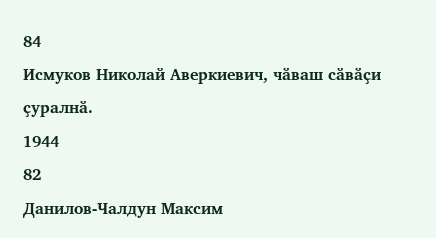84
Исмуков Николай Аверкиевич, чӑваш сӑвӑҫи ҫуралнӑ.
1944
82
Данилов-Чалдун Максим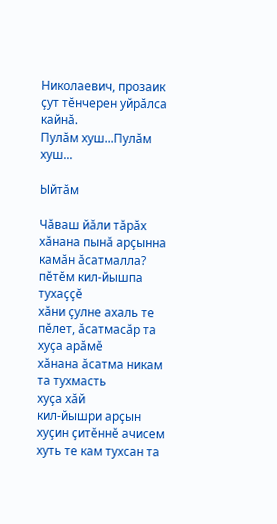Николаевич, прозаик ҫут тӗнчерен уйрӑлса кайнӑ.
Пулӑм хуш...Пулӑм хуш...

Ыйтӑм

Чӑваш йӑли тӑрӑх хӑнана пынӑ арҫынна камӑн ӑсатмалла?
пӗтӗм кил-йышпа тухаҫҫӗ
хӑни ҫулне ахаль те пӗлет, ӑсатмасӑр та
хуҫа арӑмӗ
хӑнана ӑсатма никам та тухмасть
хуҫа хӑй
кил-йышри арҫын
хуҫин ҫитӗннӗ ачисем
хуть те кам тухсан та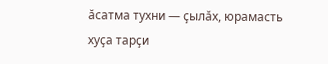ӑсатма тухни — ҫылӑх, юрамасть
хуҫа тарҫи